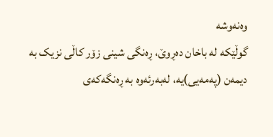وەنەوشە
گوڵێکە لە باخان دەڕوێ، ڕەنگی شینی زۆر کاڵی نزیک بە دیمەن (پەمەیی)یە، لەبەرئەوە بە ڕەنگەکەی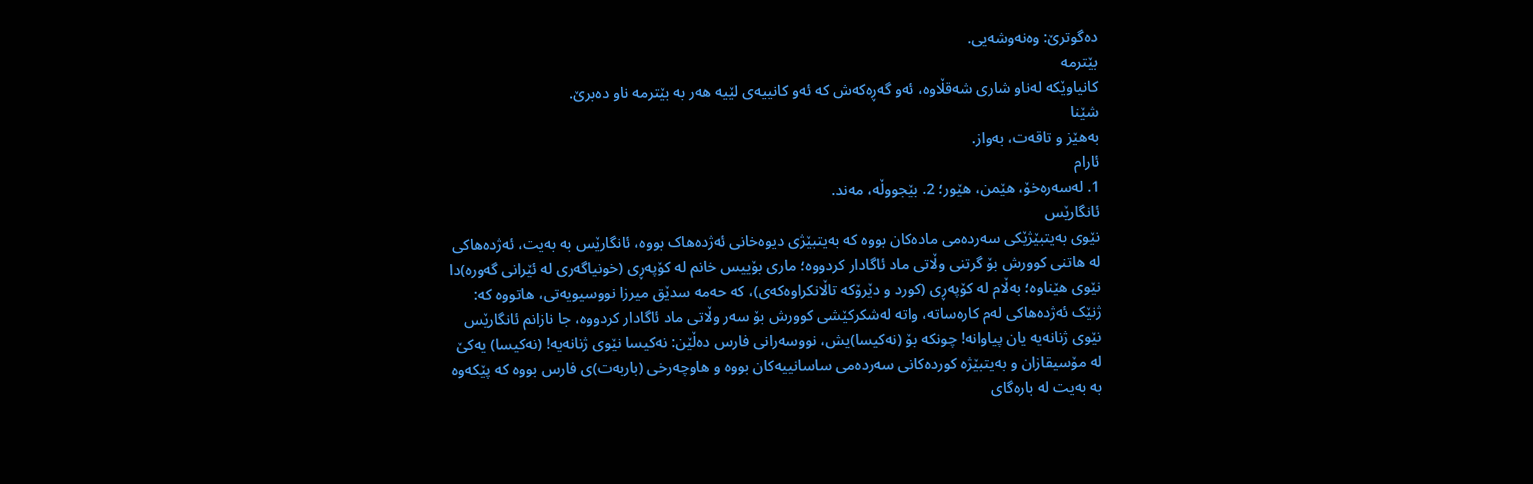دەگوترێ: وەنەوشەیی.
بێترمە
کانیاوێکە لەناو شاری شەقڵاوە، ئەو گەڕەکەش کە ئەو کانییەی لێیە هەر بە بێترمە ناو دەبرێ.
شێنا
بەهێز و تاقەت، بەواز.
ئارام
1. لەسەرەخۆ، هێمن، هێور؛ 2. بێجووڵە، مەند.
ئانگارێس
نێوی بەیتبێژێکی سەردەمی مادەکان بووە کە بەیتبێژی دیوەخانی ئەژدەهاک بووە، ئانگارێس بە بەیت، ئەژدەهاکی لە هاتنی کوورش بۆ گرتنی وڵاتی ماد ئاگادار کردووە؛ ماری بۆییس خانم لە کۆپەڕی (خونیاگەری لە ئێرانی گەورە)دا نێوی هێناوە؛ بەڵام لە کۆپەڕی (کورد و دێرۆکە تاڵانکراوەکەی)، کە حەمە سدێق میرزا نووسیویەتی، هاتووە کە: ژنێک ئەژدەهاکی لەم کارەساتە، واتە لەشکرکێشی کوورش بۆ سەر وڵاتی ماد ئاگادار کردووە، جا نازانم ئانگارێس نێوی ژنانەیە یان پیاوانە! چونکە بۆ (نەکیسا)یش، نووسەرانی فارس دەڵێن: نەکیسا نێوی ژنانەیە! (نەکیسا) یەکێ لە مۆسیقازان و بەیتبێژە کوردەکانی سەردەمی ساسانییەکان بووە و هاوچەرخی (باربەت)ی فارس بووە کە پێکەوە بە بەیت لە بارەگای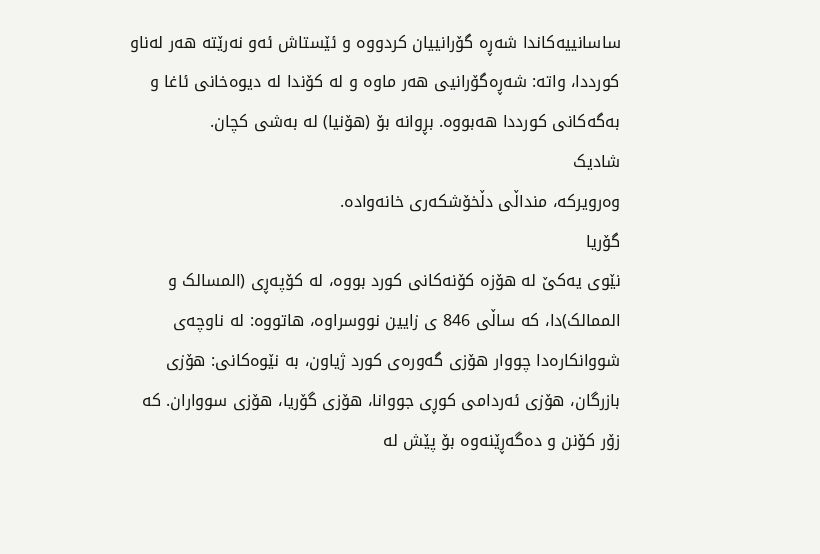ساسانییەکاندا شەڕە گۆرانییان کردووه و ئێستاش ئەو نەرێتە هەر لەناو کورددا، واتە: شەڕەگۆرانیی هەر ماوە و لە کۆندا لە دیوەخانی ئاغا و بەگەکانی کورددا هەبووە. بڕوانە بۆ (هۆنیا) لە بەشی کچان.
شادیک
وەرویرکە، منداڵی دڵخۆشکەری خانەوادە.
گۆریا
نێوی یەکێ لە هۆزە کۆنەکانی کورد بووە، لە کۆپەڕی (المسالک و الممالک)دا، کە ساڵی 846 ی زایین نووسراوە، هاتووە: لە ناوچەی شووانکارەدا چووار هۆزی گەورەی کورد ژیاون، بە نێوەکانی: هۆزی بازرگان، هۆزی ئەردامی کوڕی جووانا، هۆزی گۆریا، هۆزی سوواران. کە زۆر کۆنن و دەگەڕێنەوە بۆ پێش لە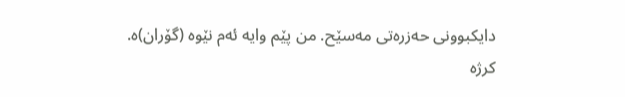دایکبوونی حەزرەتی مەسێح. من پێم وایە ئەم نێوە (گۆران)ە.
کرژە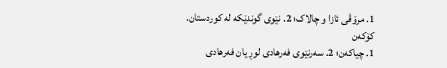1. مرۆڤی ئازا و چالاک؛ 2. نێوی گوندێکە لە کوردستان.
کۆکەن
1. چیاکەن؛ 2. سەرنێوی فەرهادی لوڕ یان فەرهادی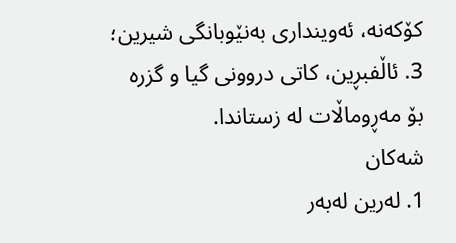کۆکەنە، ئەوینداری بەنێوبانگی شیرین؛ 3. ئاڵفبڕین، کاتی دروونی گیا و گزرە بۆ مەڕوماڵات لە زستاندا.
شەکان
1. لەرین لەبەر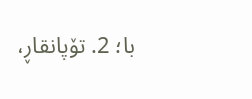با؛ 2. تۆپانقاڕ،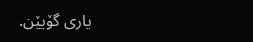یاری گۆیێن.